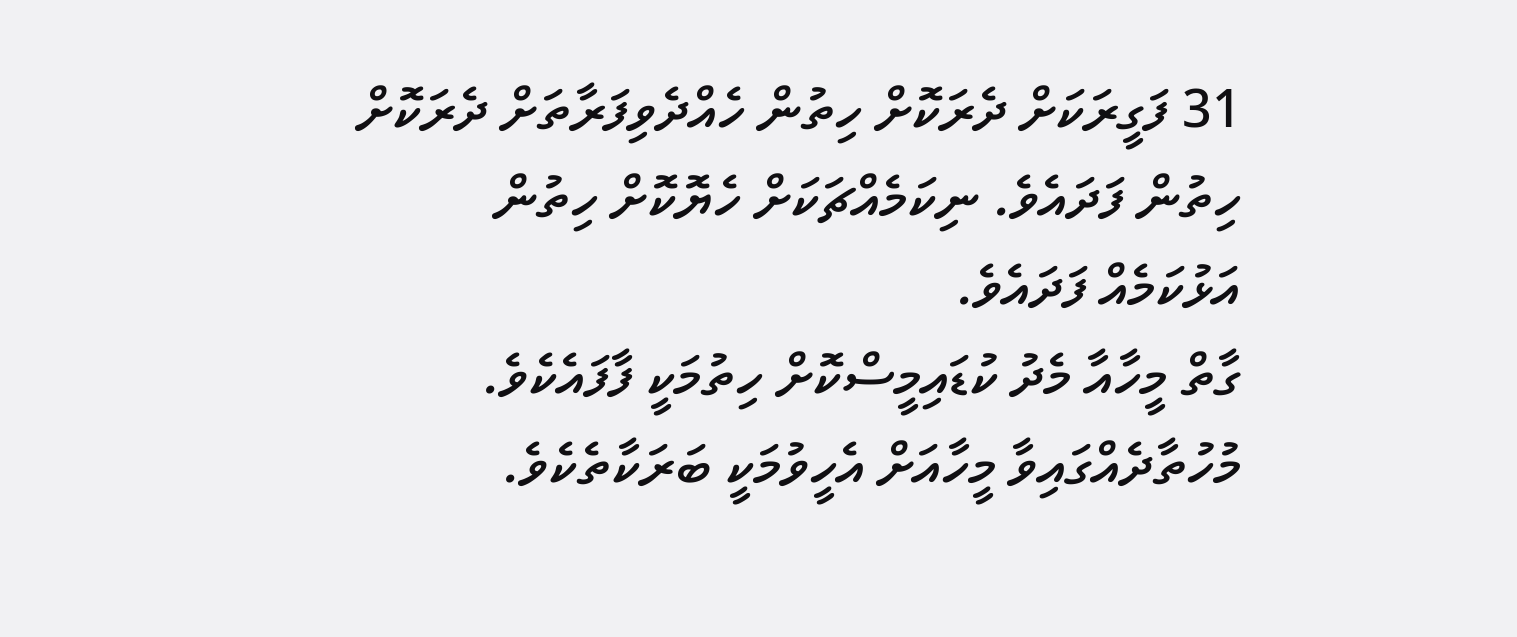31 ފަގީރަކަށް ދެރަކޮށް ހިތުން ހެއްދެވިފަރާތަށް ދެރަކޮށް ހިތުން ފަދައެވެ. ނިކަމެއްޗަކަށް ހެޔޮކޮށް ހިތުން އަޅުކަމެއް ފަދައެވެ.
ގާތް މީހާއާ މެދު ކުޑައިމީސްކޮށް ހިތުމަކީ ފާފައެކެވެ. މުހުތާދެއްގައިވާ މީހާއަށް އެހީވުމަކީ ބަރަކާތެކެވެ.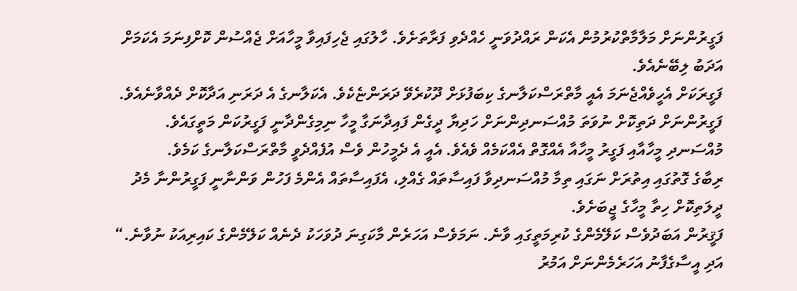ފަގީރުންނަށް މަލާމާތްކުރުމުން އެކަން ރައްދުވަނީ ހެއްދެވި ފަރާތަށެވެ. ހާލުގައި ޖެހިފައިވާ މީހާއަށް ޖެއްސުން ކޮށްފިނަމަ އެކަމަށް އަދަބު ލިބޭނެއެވެ.
ފަގީރަކަށް އެހީވެއްޖެނަމަ އެއީ މާތްރަސްކަލާނގެ ކިބަފުޅަށް ދޫކުރެވޭ ދަރަންޏެކެވެ. އެކަލާނގެ އެ ދަރަނި އަދާކޮށް ދެއްވާނެއެވެ.
ފަގީރުންނަށް ދަތިކޮށް ނުވަތަ މުއްސަނދިންނަށް ހަދިޔާ ދީގެން ފައިދާނަގާ މީހާ ނިމިގެންދާނީ ފަގީރުކަން މަތީގައެވެ.
މުއްސަނދި މީހާއާއި ފަގީރު މީހާއާ އެއްގޮތް އެއްކަމެއް ވެއެވެ. އެއީ އެ ދެމީހުން ވެސް އުފެއްދެވީ މާތްރަސްކަލާނގެ ކަމެވެ.
ރިބާގެ ގޮތުގައި އިތުރަށް ނަގައި ތިމާ މުއްސަނދިވާ ފައިސާތައް ގެއްލި، އެފައިސާތައް އެންމެ ފަހުން ވަންނާނީ ފަގީރުންނާ މެދު ދީލަތިކޮށް ހިތާ މީހާގެ ޖީބަށެވެ.
ފަޤީރުން އަބަދުވެސް ކަލޭމެންގެ ކުރިމަތީގައި ވާނެ. ނަމަވެސް އަހަރެން މާކަގިނަ ދުވަހަކު ދެނެއް ކަލޭމެންގެ ކައިރިއަކު ނުވާނެ.“
އަދި އީސާގެފާނު އަހަރެމެންނަށް އަމުރު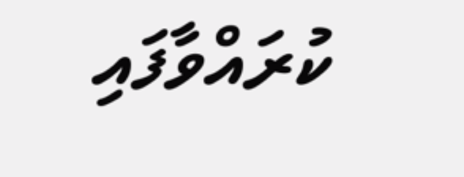ކުރައްވާފައި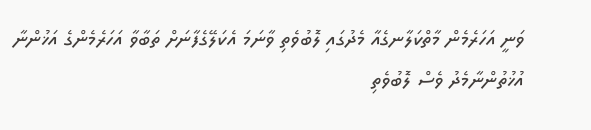ވަނީ އަހަރެމެން މާތްކަލާނގެއާ މެދުގައި ލޮބުވެތި ވާނަމަ އެކަލޭގެފާނަށް ތަބާވާ އަހަރެމެންގެ އަޚުންނާ އުޚުތުންނާމެދު ވެސް ލޮބުވެތި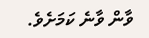ވާން ވާނެ ކަމަށެވެ.